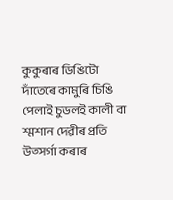কুকুৰাৰ ডিঙিটো দাঁতেৰে কামুৰি চিঙি পেলাই চুডলই কালী বা শ্মশান দেৱীৰ প্ৰতি উত্সৰ্গা কৰাৰ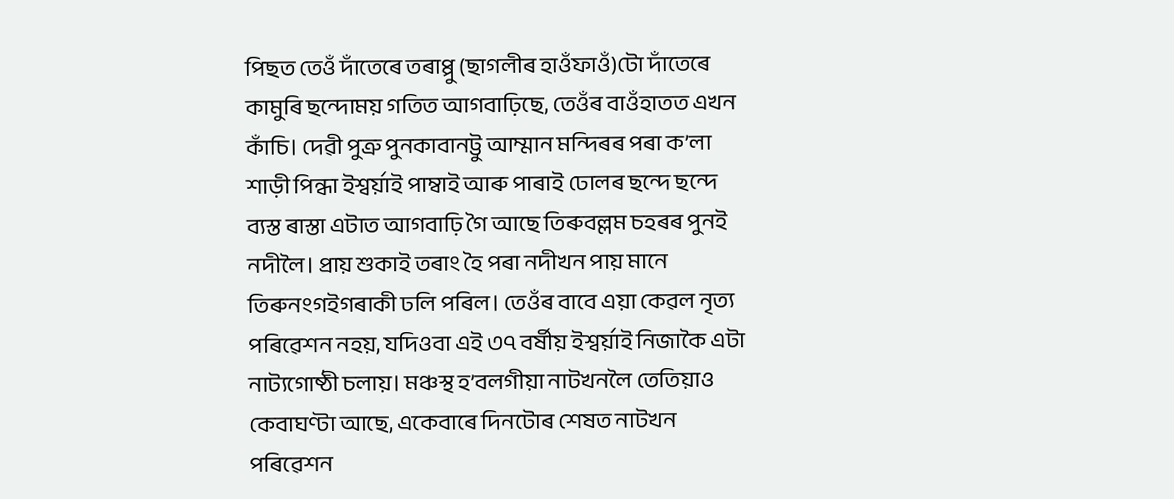পিছত তেওঁ দাঁতেৰে তৰাপ্পু (ছাগলীৰ হাওঁফাওঁ)টো দাঁতেৰে কামুৰি ছন্দোময় গতিত আগবাঢ়িছে, তেওঁৰ বাওঁহাতত এখন কাঁচি। দেৱী পুত্ৰু পুনকাবানট্টু আম্মান মন্দিৰৰ পৰা ক’লা শাড়ী পিন্ধা ইশ্বৰ্য়াই পাম্বাই আৰু পাৰাই ঢোলৰ ছন্দে ছন্দে ব্যস্ত ৰাস্তা এটাত আগবাঢ়ি গৈ আছে তিৰুবল্লম চহৰৰ পুনই নদীলৈ। প্ৰায় শুকাই তৰাং হৈ পৰা নদীখন পায় মানে তিৰুনংগইগৰাকী ঢলি পৰিল। তেওঁৰ বাবে এয়া কেৱল নৃত্য পৰিৱেশন নহয়, যদিওবা এই ৩৭ বৰ্ষীয় ইশ্বৰ্য়াই নিজাকৈ এটা নাট্যগোষ্ঠী চলায়। মঞ্চস্থ হ’বলগীয়া নাটখনলৈ তেতিয়াও কেবাঘণ্টা আছে, একেবাৰে দিনটোৰ শেষত নাটখন পৰিৱেশন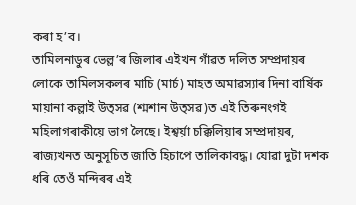কৰা হ’ব।
তামিলনাডুৰ ভেল্ল’ৰ জিলাৰ এইখন গাঁৱত দলিত সম্প্ৰদায়ৰ লোকে তামিলসকলৰ মাচি (মাৰ্চ) মাহত অমাৱস্যাৰ দিনা বাৰ্ষিক মায়ানা কল্লাই উত্সৱ (শ্মশান উত্সৱ)ত এই তিৰুনংগই মহিলাগৰাকীয়ে ভাগ লৈছে। ইশ্বৰ্য়া চক্কিলিয়াৰ সম্প্ৰদায়ৰ, ৰাজ্যখনত অনুসূচিত জাতি হিচাপে তালিকাবদ্ধ। যোৱা দুটা দশক ধৰি তেওঁ মন্দিৰৰ এই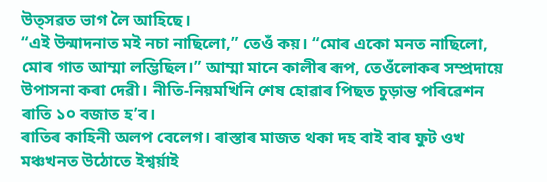উত্সৱত ভাগ লৈ আহিছে।
“এই উন্মাদনাত মই নচা নাছিলো,” তেওঁ কয়। “মোৰ একো মনত নাছিলো, মোৰ গাত আম্মা লম্ভিছিল।” আম্মা মানে কালীৰ ৰূপ, তেওঁলোকৰ সম্প্ৰদায়ে উপাসনা কৰা দেৱী। নীতি-নিয়মখিনি শেষ হোৱাৰ পিছত চুড়ান্ত পৰিৱেশন ৰাতি ১০ বজাত হ’ব।
ৰাতিৰ কাহিনী অলপ বেলেগ। ৰাস্তাৰ মাজত থকা দহ বাই বাৰ ফুট ওখ মঞ্চখনত উঠোতে ইশ্বৰ্য়াই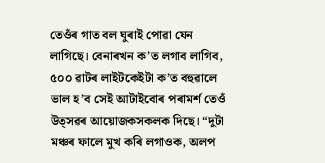তেওঁৰ গাত বল ঘুৰাই পোৱা যেন লাগিছে। বেনাৰখন ক’ত লগাব লাগিব, ৫০০ ৱাটৰ লাইটকেইটা ক’ত বহুৱালে ভাল হ’ব সেই আটাইবোৰ পৰামৰ্শ তেওঁ উত্সৱৰ আয়োজকসকলক দিছে। “দুটা মঞ্চৰ ফালে মুখ কৰি লগাওক, অলপ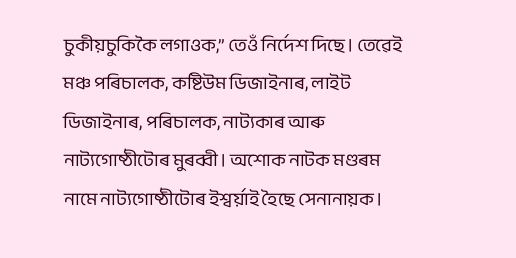চুকীয়চুকিকৈ লগাওক,” তেওঁ নিৰ্দেশ দিছে। তেৱেই মঞ্চ পৰিচালক, কষ্টিউম ডিজাইনাৰ, লাইট ডিজাইনাৰ, পৰিচালক, নাট্যকাৰ আৰু নাট্যগোষ্ঠীটোৰ মুৰব্বী। অশোক নাটক মণ্ডৰম নামে নাট্যগোষ্ঠীটোৰ ইশ্বৰ্য়াই হৈছে সেনানায়ক।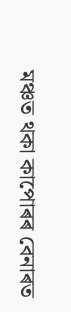মঞ্চত থকা কাপোৰৰ বেনাৰত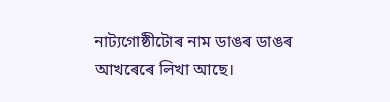নাট্যগোষ্ঠীটোৰ নাম ডাঙৰ ডাঙৰ আখৰেৰে লিখা আছে।